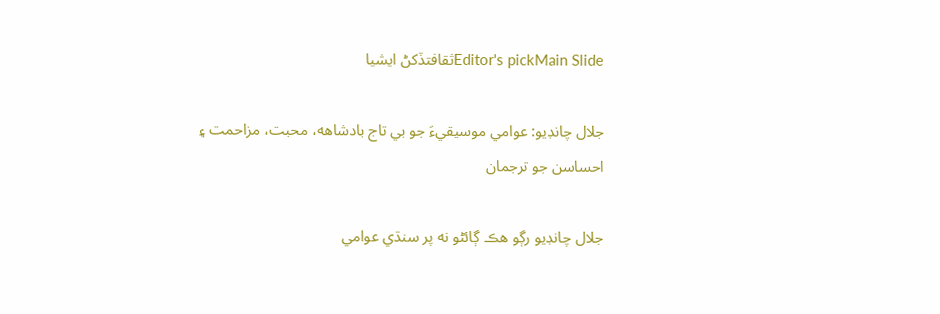Editor's pickMain Slideثقافتڏکڻ ايشيا

جلال چانڊيو: عوامي موسيقيءَ جو بي تاج بادشاهه، محبت، مزاحمت ۽ احساسن جو ترجمان

جلال چانڊيو رڳو هڪ ڳائڻو نه پر سنڌي عوامي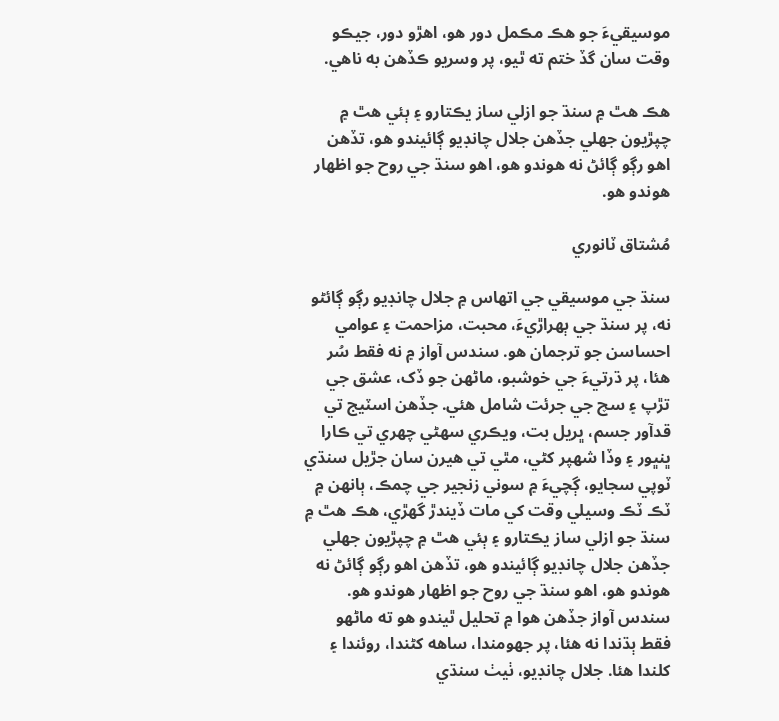موسيقيءَ جو هڪ مڪمل دور هو، اهڙو دور، جيڪو وقت سان گڏ ختم ته ٿيو، پر وسريو ڪڏهن به ناهي.

هڪ هٿ ۾ سنڌ جو ازلي ساز يڪتارو ۽ ٻئي هٿ ۾ چپڙيون جهلي جڏهن جلال چانڊيو ڳائيندو هو، تڏهن اهو رڳو ڳائڻ نه هوندو هو، اهو سنڌ جي روح جو اظهار هوندو هو.

مُشتاق ٽانوري

سنڌ جي موسيقي جي اتهاس ۾ جلال چانڊيو رڳو ڳائڻو نه، پر سنڌ جي ٻهراڙيءَ، محبت، مزاحمت ۽ عوامي احساسن جو ترجمان هو. سندس آواز ۾ نه فقط سُر هئا، پر ڌرتيءَ جي خوشبو، ماڻهن جو ڏک، عشق جي تڙپ ۽ سچ جي جرئت شامل هئي. جڏهن اسٽيج تي قدآور جسم، ڀريل بت، ويڪري سهڻي چهري تي ڪارا ڀنڀور ۽ وڏا شهپر کڻي، مٿي تي هيرن سان جڙيل سنڌي ٽوپي سجايو، ڳچيءَ ۾ سوني زنجير جي چمڪ، ٻانهن ۾ ٽڪ ٽڪ وسيلي وقت کي مات ڏيندڙ گهڙي، هڪ هٿ ۾ سنڌ جو ازلي ساز يڪتارو ۽ ٻئي هٿ ۾ چپڙيون جهلي جڏهن جلال چانڊيو ڳائيندو هو، تڏهن اهو رڳو ڳائڻ نه هوندو هو، اهو سنڌ جي روح جو اظهار هوندو هو. سندس آواز جڏهن هوا ۾ تحليل ٿيندو هو ته ماڻهو فقط ٻڌندا نه هئا، پر جهومندا، ساهه کڻندا، روئندا ۽ کلندا هئا. جلال چانڊيو، ٺيٺ سنڌي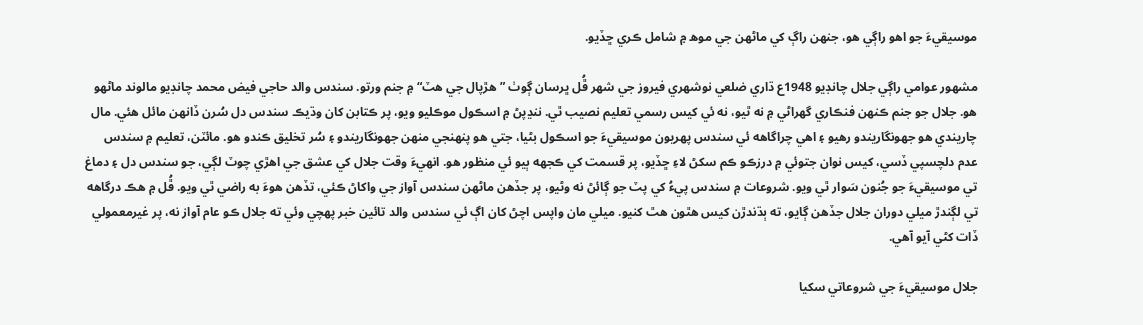موسيقيءَ جو اهو راڳي هو، جنهن راڳ کي ماڻهن جي موھ ۾ شامل ڪري ڇڏيو.

مشهور عوامي راڳي جلال چانڊيو 1948ع ڌاري ضلعي نوشهري فيروز جي شهر ڦُل ڀرسان ڳوٺ ”هڙپال جي هٽ“ ۾ جنم ورتو. سندس والد حاجي فيض محمد چانڊيو مالوند ماڻهو هو. جلال جو جنم ڪنهن فنڪاري گهراڻي ۾ نه ٿيو، نه ئي کيس رسمي تعليم نصيب ٿي. ننڍپڻ ۾ اسڪول موڪليو ويو، پر ڪتابن کان وڌيڪ سندس دل سُرن ڏانهن مائل هئي. مال چاريندي هو جهونگاريندو رهيو ۽ اهي چراگاهه ئي سندس پهريون موسيقيءَ جو اسڪول بڻيا، جتي هو پنهنجي منهن جهونگاريندو ۽ سُر تخليق ڪندو هو. مائٽن، تعليم ۾ سندس عدم دلچسپي ڏسي، کيس نوان جتوئي ۾ درزڪو ڪم سکڻ لاءِ ڇڏيو، پر قسمت کي ڪجهه ٻيو ئي منظور هو. انهيءَ وقت جلال کي عشق جي اهڙي چوٽ لڳي، جو سندس دل ۽ دماغ تي موسيقيءَ جو جُنون سَوار ٿي ويو. شروعات ۾ سندس پيءُ کي پٽ جو ڳائڻ نه وڻيو، پر جڏهن ماڻهن سندس آواز جي واکاڻ ڪئي، تڏهن هوءَ به راضي ٿي ويو. ڦُل ۾ هڪ درگاهه تي لڳندڙ ميلي دوران جلال جڏهن ڳايو، ته ٻڌندڙن کيس هٿون هٿ کنيو. ميلي مان واپس اچڻ کان اڳ ئي سندس والد تائين خبر پهچي وئي ته جلال ڪو عام آواز نه، پر غيرمعمولي ڏات کڻي آيو آهي.

جلال موسيقيءَ جي شروعاتي سکيا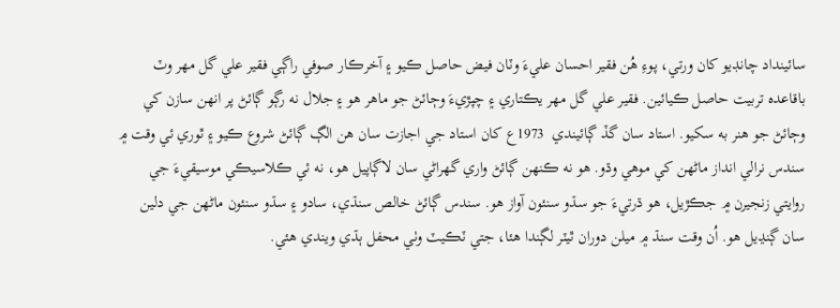سائينداد چانڊيو کان ورتي، پوءِ هُن فقير احسان عليءَ وٽان فيض حاصل ڪيو ۽ آخرڪار صوفي راڳي فقير علي گل مهر وٽ باقاعده تربيت حاصل ڪيائين. فقير علي گل مهر يڪتاري ۽ چپڙيءَ وڄائڻ جو ماهر هو ۽ جلال نه رڳو ڳائڻ پر انهن سازن کي وڄائڻ جو هنر به سکيو. استاد سان گڏ ڳائيندي  1973ع کان استاد جي اجازت سان هن الڳ ڳائڻ شروع ڪيو ۽ ٿوري ئي وقت ۾ سندس نرالي انداز ماڻهن کي موهي وڌو. هو نه ڪنهن ڳائڻ واري گهراڻي سان لاڳاپيل هو، نه ئي ڪلاسيڪي موسيقيءَ جي روايتي زنجيرن ۾ جڪڙيل، هو ڌرتيءَ جو سڌو سنئون آواز هو. سندس ڳائڻ خالص سنڌي، سادو ۽ سڌو سنئون ماڻهن جي دلين سان ڳنڍيل هو. اُن وقت سنڌ ۾ ميلن دوران ٿيٽر لڳندا هئا، جتي ٽڪيٽ وٺي محفل ٻڌي ويندي هئي.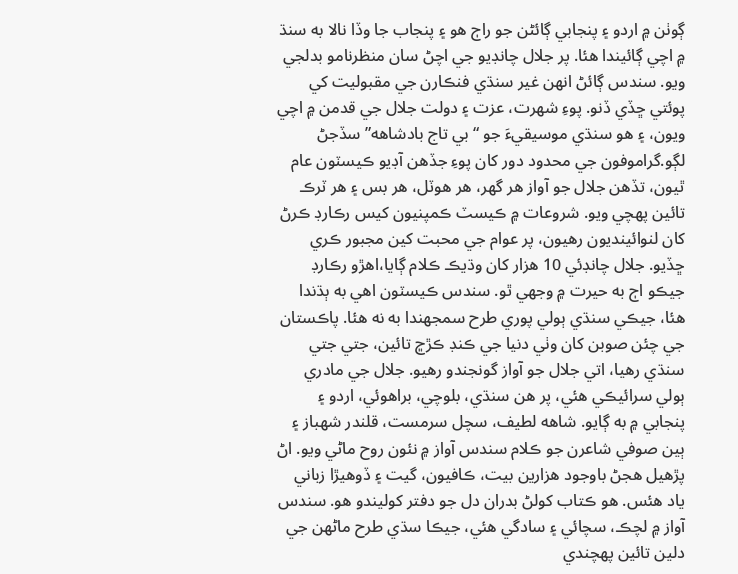ڳوٺن ۾ اردو ۽ پنجابي ڳائڻن جو راڄ هو ۽ پنجاب جا وڏا نالا به سنڌ ۾ اچي ڳائيندا هئا. پر جلال چانڊيو جي اچڻ سان منظرنامو بدلجي ويو. سندس ڳائڻ انهن غير سنڌي فنڪارن جي مقبوليت کي پوئتي ڇڏي ڏنو. پوءِ شهرت، عزت ۽ دولت جلال جي قدمن ۾ اچي ويون، ۽ هو سنڌي موسيقيءَ جو “بي تاج بادشاهه” سڏجڻ لڳو.گراموفون جي محدود دور کان پوءِ جڏهن آڊيو ڪيسٽون عام ٿيون، تڏهن جلال جو آواز هر گهر، هر هوٽل، هر بس ۽ هر ٽرڪ تائين پهچي ويو. شروعات ۾ ڪيسٽ ڪمپنيون کيس رڪارڊ ڪرڻ کان لنوائينديون رهيون، پر عوام جي محبت کين مجبور ڪري ڇڏيو. جلال چانڊئي 10 هزار کان وڌيڪ ڪلام ڳايا،اهڙو رڪارڊ جيڪو اڄ به حيرت ۾ وجهي ٿو. سندس ڪيسٽون اهي به ٻڌندا هئا، جيڪي سنڌي ٻولي پوري طرح سمجهندا به نه هئا. پاڪستان جي چئن صوبن کان وٺي دنيا جي ڪنڊ ڪڙڇ تائين، جتي جتي سنڌي رهيا، اتي جلال جو آواز گونجندو رهيو. جلال جي مادري ٻولي سرائيڪي هئي، پر هن سنڌي، بلوچي، براهوئي، اردو ۽ پنجابي ۾ به ڳايو. شاهه لطيف، سچل سرمست، قلندر شهباز ۽ ٻين صوفي شاعرن جو ڪلام سندس آواز ۾ نئون روح ماڻي ويو. اڻ پڙهيل هجڻ باوجود هزارين بيت، ڪافيون، گيت ۽ ڏوهيڙا زباني ياد هئس. هو ڪتاب کولڻ بدران دل جو دفتر کوليندو هو. سندس آواز ۾ لچڪ، سچائي ۽ سادگي هئي، جيڪا سڌي طرح ماڻهن جي دلين تائين پهچندي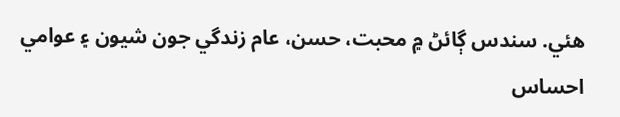هئي. سندس ڳائڻ ۾ محبت، حسن، عام زندگي جون شيون ۽ عوامي احساس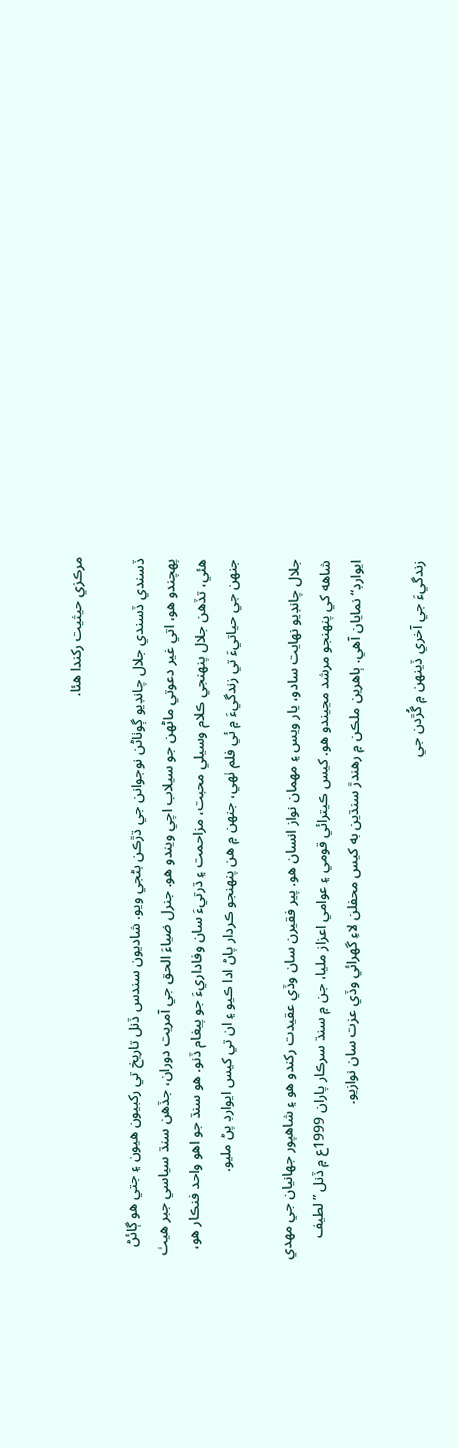مرڪزي حيثيت رکندا هئا.

ڏسندي ڏسندي جلال چانڊيو ڳوٺاڻن نوجوانن جي ڌڙڪن بڻجي ويو. شاديون سندس ڏنل تاريخ تي رکبيون هيون ۽ جتي هو ڳائڻ پهچندو هو، اتي غير دعوتي ماڻهن جو سيلاب اچي ويندو هو. جنرل ضياءَ الحق جي آمريت دوران، جڏهن سنڌ سياسي جبر هيٺ هئي، تڏهن جلال پنهنجي ڪلام وسيلي محبت، مزاحمت ۽ ڌرتيءَ سان وفاداريءَ جو پيغام ڏنو. هو سنڌ جو اهو واحد فنڪار هو، جنهن جي حياتيءَ تي زندگيءَ ۾ ئي فلم ٺهي، جنهن ۾ هن پنهنجو ڪردار پاڻ ادا ڪيو ۽ ان تي کيس ايوارڊ پڻ مليو.

جلال چانڊيو نهايت سادو، يار ويس ۽ مهمان نواز انسان هو. پير فقيرن سان وڏي عقيدت رکندو هو ۽ شاهپور جهانيان جي مهدي شاهه کي پنهنجو مرشد مڃيندو هو. کيس ڪيترائي قومي ۽ عوامي اعزاز مليا، جن ۾ سنڌ سرڪار پاران 1999ع ۾ ڏنل ”لطيف ايوارڊ“ نمايان آهي. ٻاهرين ملڪن ۾ رهندڙ سنڌين به کيس محفلن لاءِ گهرائي وڏي عزت سان نوازيو.

زندگيءَ جي آخري ڏينهن ۾ گُڙدن جي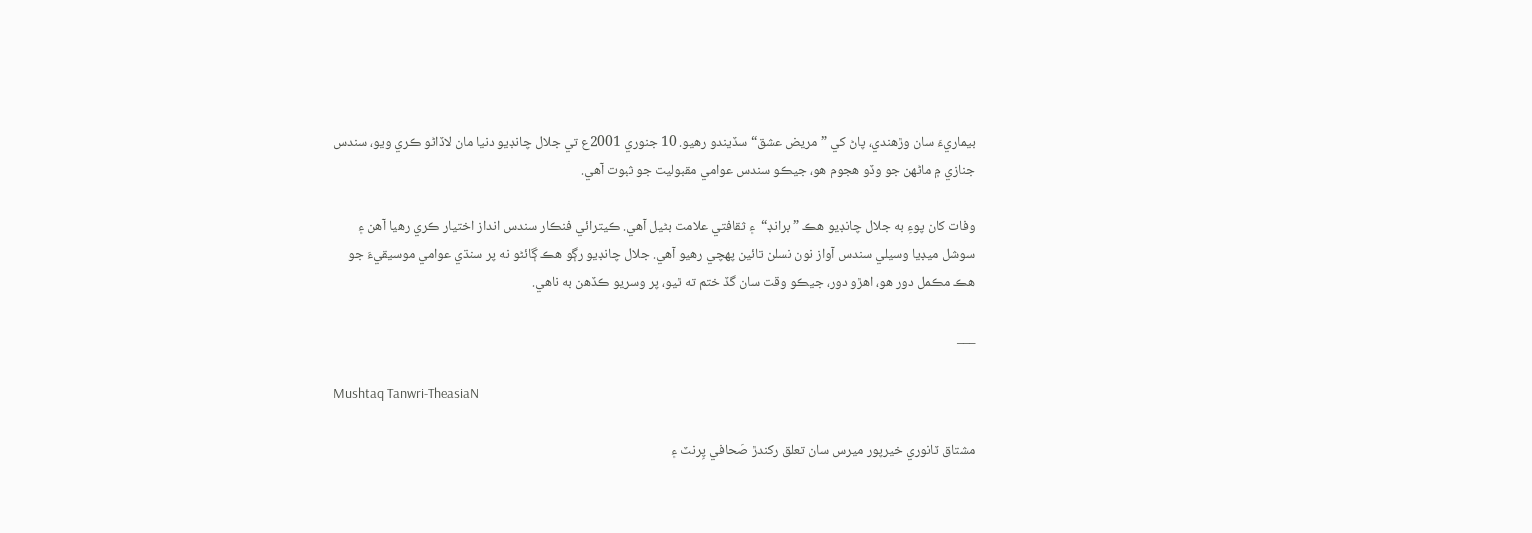بيماريءَ سان وڙهندي، پاڻ کي ”مريض عشق“ سڏيندو رهيو. 10 جنوري 2001ع تي جلال چانڊيو دنيا مان لاڏاڻو ڪري ويو، سندس جنازي ۾ ماڻهن جو وڏو هجوم هو، جيڪو سندس عوامي مقبوليت جو ثبوت آهي.

وفات کان پوءِ به جلال چانڊيو هڪ ”برانڊ“  ۽ ثقافتي علامت بڻيل آهي. ڪيترائي فنڪار سندس انداز اختيار ڪري رهيا آهن ۽ سوشل ميڊيا وسيلي سندس آواز نون نسلن تائين پهچي رهيو آهي. جلال چانڊيو رڳو هڪ ڳائڻو نه پر سنڌي عوامي موسيقيءَ جو هڪ مڪمل دور هو، اهڙو دور، جيڪو وقت سان گڏ ختم ته ٿيو، پر وسريو ڪڏهن به ناهي.

___

Mushtaq Tanwri-TheasiaN

مشتاق ٽانوري خيرپور ميرس سان تعلق رکندڙ صَحافي پِرنٽ ۽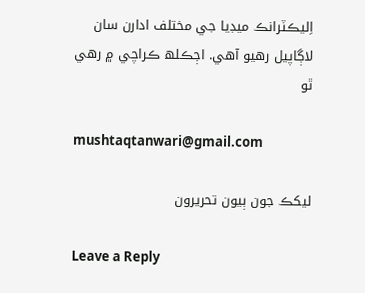اِليڪٽرانڪ ميڊيا جي مختلف ادارن سان لاڳاپيل رهيو آهي. اڄڪلھ ڪراچي ۾ رهي ٿو

mushtaqtanwari@gmail.com

ليکڪ جون ٻيون تحريرون

Leave a Reply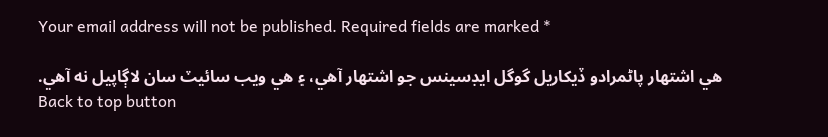Your email address will not be published. Required fields are marked *

هي اشتهار پاڻمرادو ڏيکاريل گوگل ايڊسينس جو اشتهار آهي، ۽ هي ويب سائيٽ سان لاڳاپيل نه آهي.
Back to top button